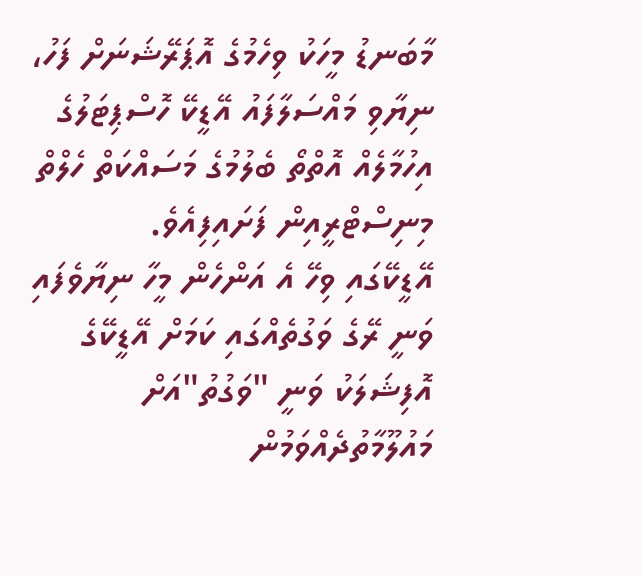މާބަނޑު މީހަކު ވިހެމުގެ އޮޕަރޭޝަނަށް ފަހު، ނިޔާވި މައްސަލާފައު އޭޑީކޭ ހޮސްޕިޓަލުގެ އިހުމާލެއް އޮތްތޯ ބެލުމުގެ މަސައްކަތް ހެލްތް މިނިސްޓްރީއިން ފަށައިފިއެވެ.
އޭޑީކޭގައި ވިހޭ އެ އަންހެން މީހާ ނިޔާވެފައި ވަނީ ރޭގެ ވަގުތެއްގައި ކަމަށް އޭޑީކޭގެ އޮފިޝަލަކު ވަނީ "ވަގުތު"އަށް މައުލޫމާތުދެއްވަމުން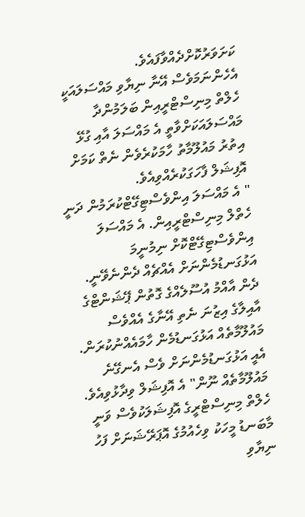ކަށަވަރުކޮށްދެއްވާފައެވެ.
އެހެންނަމަވެސް އޭނާ ނިޔާވި މައްސަލައަކީ ހެލްތް މިނިސްޓްރީއިން ބަލަމުންދާ މައްސަލައަކަށްވާތީ އެ މައްސަލަ އާއި ގުޅޭ އިތުރު މައުލޫމާތު ހާމަކުރެވެން ނެތް ކަމަށް އޮފިޝަލް ފާހަގަކުރެއްވިއެވެ.
" އެ މައްސަލަ އިންވެސްޓިގޭޓްކުރަމުން ދަނީ ހެތްލް މިނިސްޓްރީއިން. އެ މައްސަލަ އިންވެސްޓިގޭޓްކޮށް ނިމުނީމަ އަޅުގަނޑުމެންނަށް އެއްޗެއް ދެންނެވޭނީ. ދެން އާއްމު އުސޫލެއްގެ ގޮތުން ޕޭޝަންޓްގެ އާއިލާގެ އިޒުނަ ނެތި އޭނާގެ އެއްވެސް މައުލޫމާތެއް އަޅުގަނޑުމެން ހާމައެއްނުކުރަން. އެއީ އަޅުގަނޑުމެންނަށް ވެސް އެނގޭނެ މައުލޫމާތެއް ނޫން" އެ އޮފިޝަލް ވިދާޅުވިއެވެ.
ހެލްތް މިނިސްޓްރީގެ އޮފިޝަލަކުވެސް ވަނީ މާބަނޑު މީހަކު ވިހެއުމުގެ އޮޕަރޭޝަނަށް ފަހު ނިޔާވި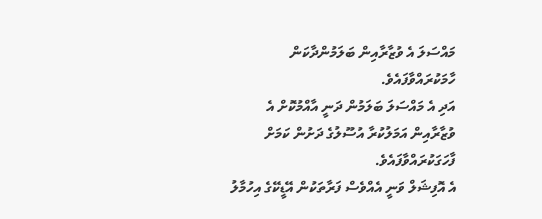މައްސަލަ އެ ވުޒާރާއިން ބަލަމުންދާކަން ހާމަކުރައްވާފައެވެ.
އަދި އެ މައްސަލަ ބަލަމުން ދަނީ އާއްމުކޮށް އެ ވުޒާރާއިން އަމަލުކުރާ އުސޫލުގެ ދަށުން ކަމަށް ފާހަގަކުރައްވާފައެވެ.
އެ އޮފިޝަލް ވަނީ އެއްވެސް ފަރާތަކުން އޭޑީކޭގެ އިހުމާލު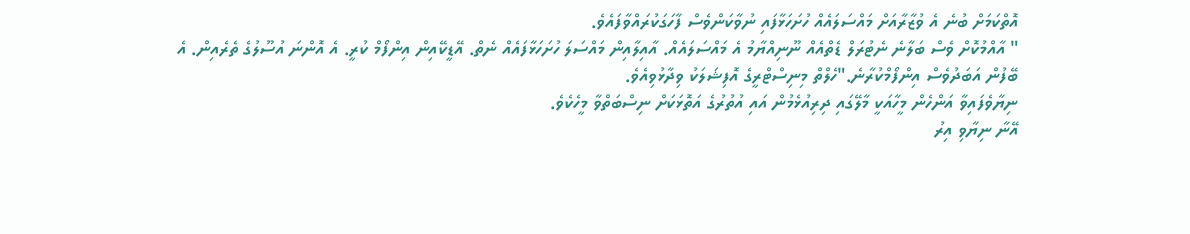އޮތްކަމަށް ބުނެ އެ ވުޒާރާއަށް މައްސަލައެއް ހުށަހަޅާފައި ނުވާކަންވެސް ފާހަގަކުރައްވާފައެވެ.
" އާއްމުކޮށް ވެސް ބަލާނެ ނެޓުރަލް ޑެތްއެއް ނޫނިއްޔާމު އެ މައްސަލައެއް. އާއިލާއިން މައްސަލަ ހުށަހަޅާފައެއް ނެތް. އޭޑީކޭއިން އިންފޯމް ކުރީ. އެ އޮންނަ އުސޫލުގެ ތެރެއިން. އެ ބޭފުން އަބަދުވެސް އިންފޯމްކުރާނެ."ހެލްތް މިނިސްޓްރީގެ އޮފިޝަލަކު ވިދާޅުވިއެވެ.
ނިޔާވެފައިވާ އަންހެން މީހާއަކީ މާލޭގައި ދިރިއުޅެމުން އައި އުތުރުގެ އަތޮޅަކަށް ނިސްބަތްވާ މީހެކެވެ.
އޭނާ ނިޔާވި އިރު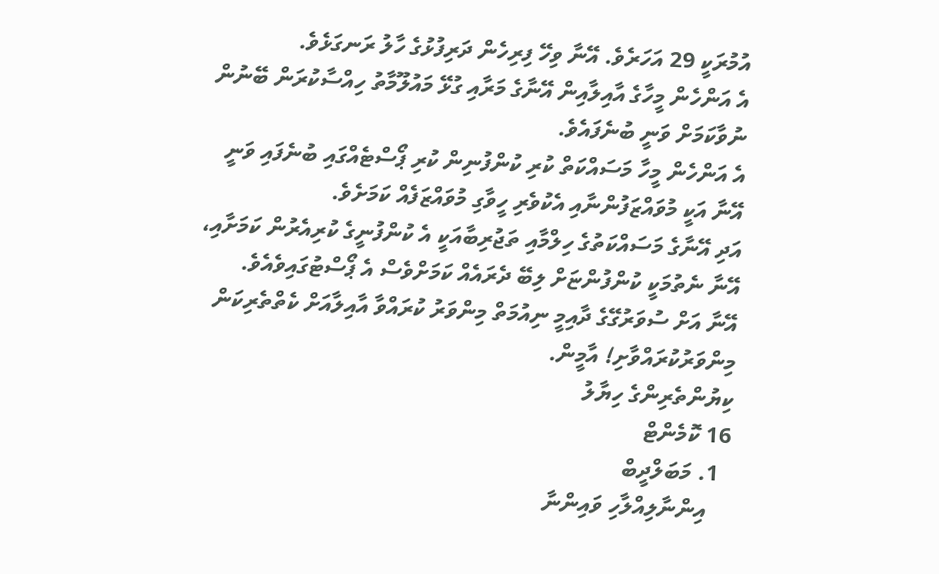އުމުރަކީ 29 އަހަރެވެ. އޭނާ ވިހޭ ފިރިހެން ދަރިފުޅުގެ ހާލު ރަނގަޅެވެ.
އެ އަންހެން މީހާގެ އާއިލާއިން އޭނާގެ މަރާއި ގުޅޭ މައުލޫމާތު ހިއްސާކުރަން ބޭނުން ނުވާކަމަށް ވަނީ ބުނެފައެވެ.
އެ އަންހެން މީހާ މަސައްކަތް ކުރި ކުންފުނިން ކުރި ޕޯސްޓެއްގައި ބުނެފައި ވަނީ އޭނާ އަކީ މުވައްޒަފުންނާއި އެކުވެރި ހީވާގި މުވައްޒަފެއް ކަމަށެވެ.
އަދި އޭނާގެ މަސައްކަތުގެ ހިލްމާއި ތަޖުރިބާއަކީ އެ ކުންފުނީގެ ކުރިއެރުން ކަމަށާއި، އޭނާ ނެތުމަކީ ކުންފުންޏަށް ލިބޭ ދެރައެއް ކަމަށްވެސް އެ ޕޯސްޓުގައިވެއެވެ.
އޭނާ އަށް ސުވަރުގޭގެ ދާއިމީ ނިއުމަތް މިންވަރު ކުރައްވާ އާއިލާއަށް ކެތްތެރިކަން މިންވަރުކުރައްވާށި! އާމީން.
ކިޔުންތެރިންގެ ހިޔާލު
16 ކޮމެންޓް
  1. މަބަލްދީބް
    އިންނާލިއްލާހި ވައިންނާ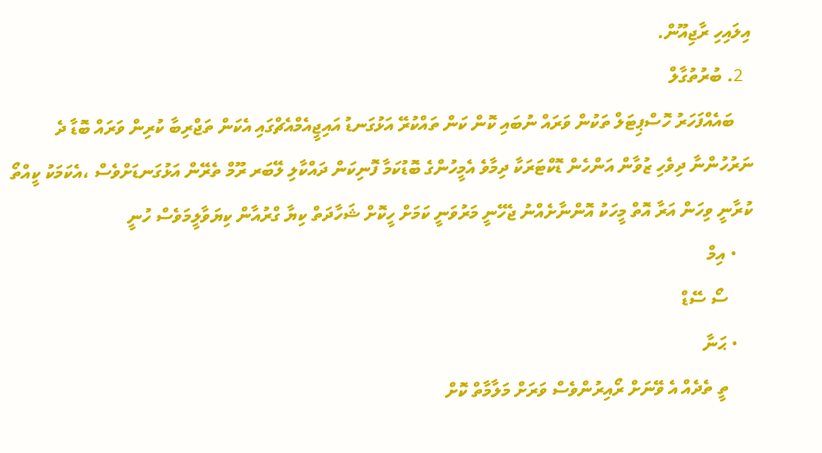އިލައިހި ރާޖިއޫން.
  2. ބުރުތުގާލް
    ބައެއްފަހަރު ހޮސްޕިޓަލް ތަކުން ވަރައް ނުބައި ކޮން ކަން ތައްކުރޭ އަޅުގަނޑު އައިޖީއެމްއެޗްގައި އެކަން ތަޖްރިބާ ކުރިން ވަރައް ބޮޑާ ދެ ނަރުހުންނާ ދިވެހި ޒުވާން އަންހެން ޑޮކްޓަރަކާ ދިމާވެ އެމީހުންގެ ބޮޑުކަމާ ފޮނިކަން ދައްކާލި ލޭބަރ ރޫމް ތެރޭން އަޅުގަނޑަށްވެސް ،އެކަމަކު ކީއްތޯ ކުރާނީ ވިހަން އަރާ އޮތް މީހަކު އޮންނާށެއްނު ޖެހޭނީ މަރުވަނީ ކަމަށް ހީކޮށް ޝަހާދަތް ކިޔާ ގްރުއާން ކިޔަވާލީމަވެސް ހުނީ
    • އިމް
      ސޯ ސޭޑް
    • ޙަނާ
      ތީ ތެދެއް އެ ވޭނަށް ރޯއިރުންވެސް ވަރަށް މަލާމާތް ކޮށް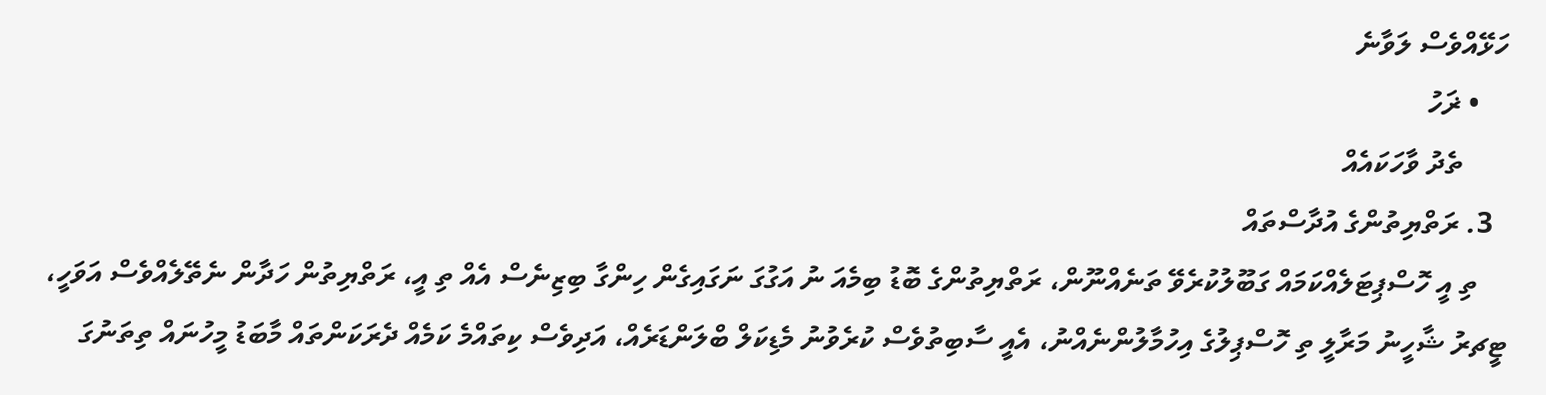ހަޅޭއްވެސް ލަވާނެ
    • ޜަހު
      ތެދު ވާހަކައެއް
  3. ރަތްޔިތުންގެ އުދާސްތައް
    ތި އީ ހޮސްޕިޓަލެއްކަމައް ގަބޫލުކުރެވޭ ތަނެއްނޫން، ރަތްޔިތުންގެ ބޮޑު ބިމެއަ ނު އަގުގަ ނަގައިގެން ހިންގާ ބިޒިނެސް އެއް ތި އީ، ރަތްޔިތުން ހަދާން ނެތޭލެއްވެސް އަވަހީ، ޓީޗރު ޝާހީނު މަރާލީ ތި ހޮސްޕިލުގެ އިހުމާލުންނެއްނު، އެއީ ސާބިތުވެސް ކުރެވުނު މެޑިކަލް ބްލަންޑަރެއް، އަދިވެސް ކިތައްމެ ކަމެއް ދެރަކަންތައް މާބަޑު މީހުނައް ތިތަނުގަ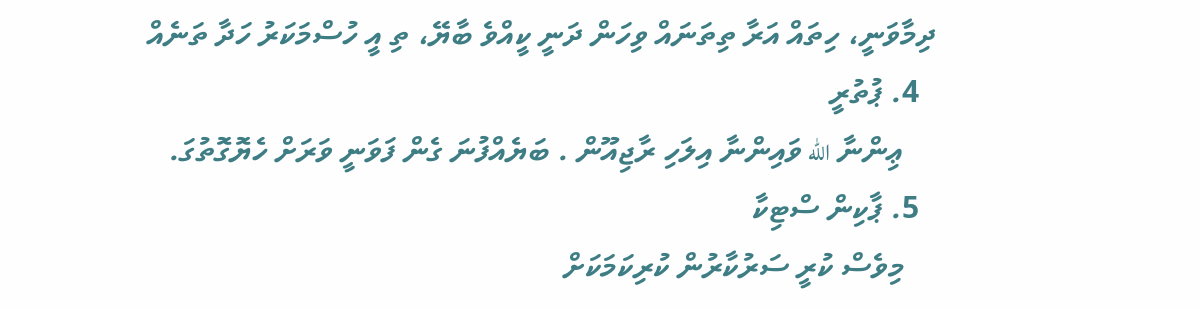ދިމާވަނީ، ހިތައް އަރާ ތިތަނައް ވިހަން ދަނީ ކީއްވެ ބާޔޭ، ތި އީ ހުސްމަކަރު ހަދާ ތަނެއް
  4. ޕުތުރީ
    ޢިންނާ الله ވައިންނާ އިލަހި ރާޖިއޫން . ބަޔެއްފުނަ ގެން ފަވަނީ ވަރަށް ހެޔޮގޮތުގަ.
  5. ޕާކިން ސްޓިކާ
    މިވެސް ކުރީ ސަރުކާރުން ކުރިކަމަކަށް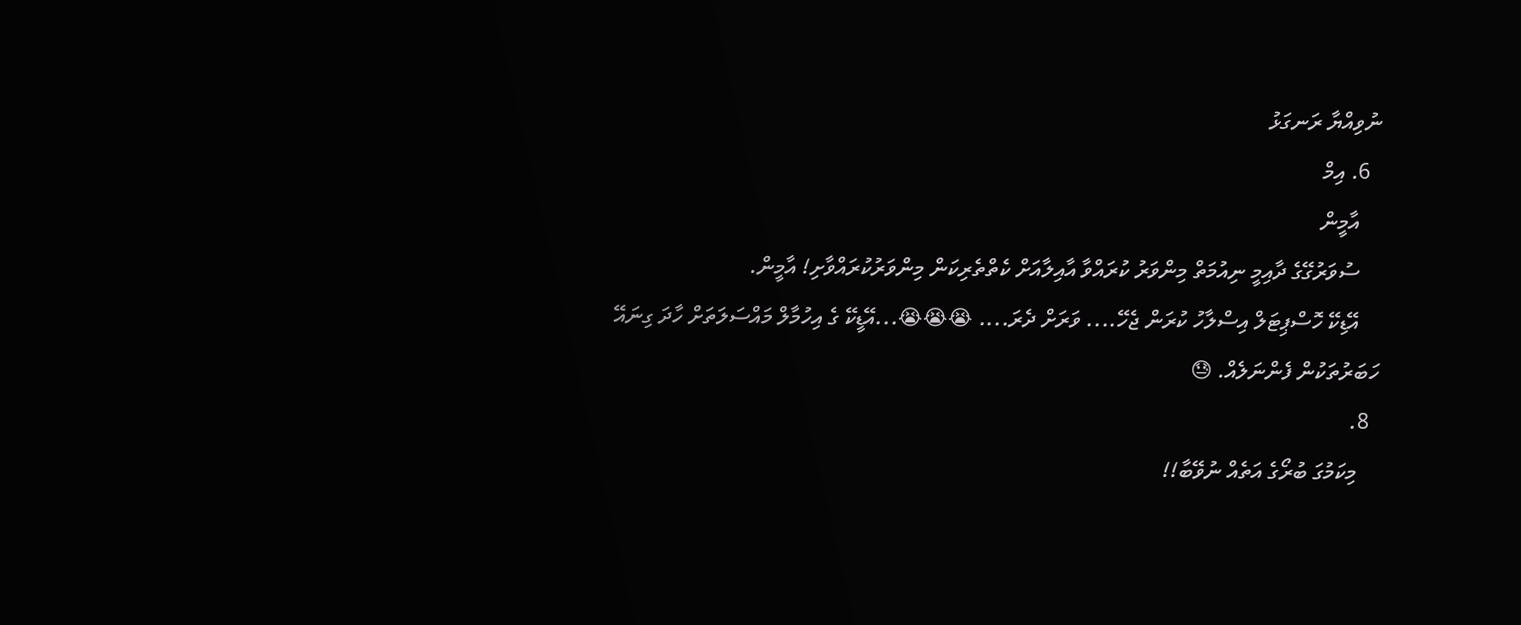ނުވިއްޔާ ރަނގަޅު
  6. އިމް
    އާމީން
    ސުވަރުގޭގެ ދާއިމީ ނިއުމަތް މިންވަރު ކުރައްވާ އާއިލާއަށް ކެތްތެރިކަން މިންވަރުކުރައްވާށި! އާމީން.
    އޭޑިކޭ ހޮސްޕިޓަލް އިސްލާހު ކުރަން ޖެހޭ.... ވަރަށް ދެރަ.... 😭😭😭...އޭޑީކޭ ގެ އިހުމާލް މައްސަލަތަށް ހާދަ ގިނައޭ ހަބަރުތަކުން ފެންނަލެއް. 😓
  8.
    މިކަމުގަ ބުރޯގެ އަތެއް ނުވޭބާ!!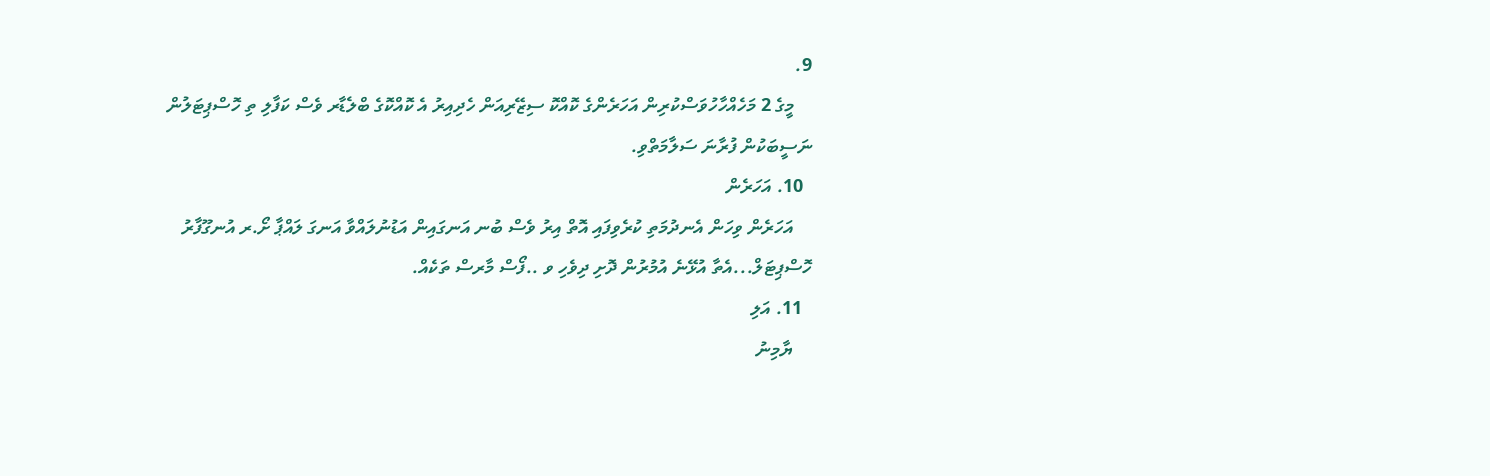9.
    މީގެ 2 މަހެއްހާހުވަސްކުރިން އަހަރެންގެ ކޮއްކޮ ސިޒޭރިއަން ހެދިއިރު އެ ކޮއްކޮގެ ބްލެޑާރ ވެސް ކަފާލި ތި ހޮސްޕިޓަލުން ނަސީބަކުން ފުރާނަ ސަލާމަތްވި.
  10. އަހަރެން
    އަހަރެން ވިހަން އެނދުމަތި ކުރެވިފައި އޮތް އިރު ވެސް ބުނ އަނގައިން އަޑުނުލައްވާ އަނގަ ލައްޕާ ށޯ.ރ އުނގޫފާރު ހޮސްޕިޓަލް...އެތާ އުޅޭނެ އުމުރުން ދޮށި ދިވެހި ވ ..ފޯސް މާރސް ތަކެއް.
  11. އަލި
    ޔާމިނު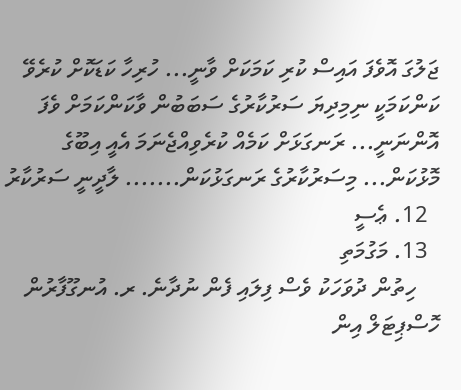ޖަލުގަ އޮވެފަ އައިސް ކުރި ކަމަކަށް ވާނީ... ހުރިހާ ކަޑަކޮށް ކުރެވޭ ކަންކަމަކީ ނިމިދިޔަ ސަރުކާރުގެ ސަބަބުން ވާކަންކަމަށް ވެފަ އޮންނަނީ... ރަނގަޅަށް ކަމެއް ކުރެވިއްޖެނަމަ އެއީ އިބޫގެ މޮޅުކަން... މިސަރުކާރުގެ ރަނގަޅުކަން....... ލާދީނީ ސަރުކާރު
  12. ޢެސީ
  13. މަގުމަތި
    ހިތުން ދުވަހަކު ވެސް ފިލައި ފެން ނުދާނެ. ރ. އުނގޫފާރުން ހޮސްޕިޓަލް އިން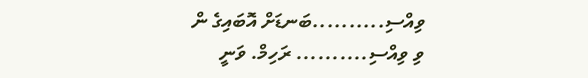ވިއްސި..........ބަނޑަށް އޮބައިގެ ން ވި ވިއްސި.......... ރަހިމް. ވަނީ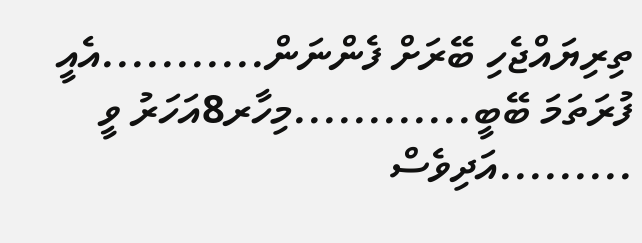ތިރިޔައްޖެހި ބޭރަށް ފެންނަން...........އެއީ ފުރަތަމަ ބޭބީ............މިހާރ8އަހަރު ވީ .........އަދިވެސް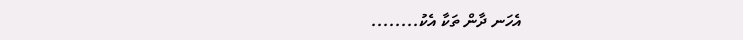އެހަނ ދާން ތަކާ އެކު........